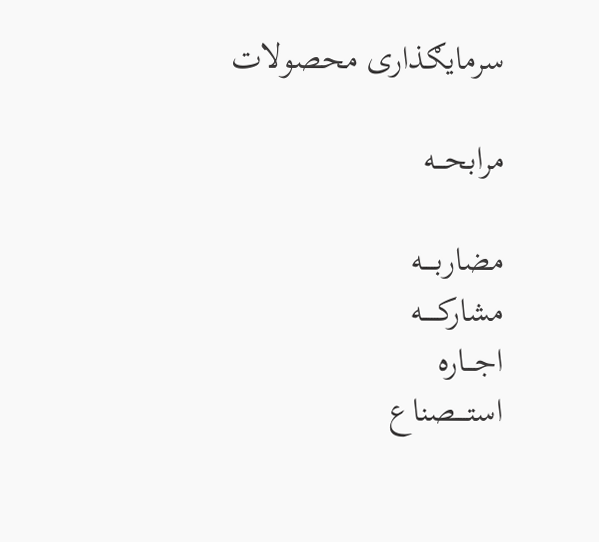سرمایګذاری محصولات

مرابحـــه

مضاربــــه
مشارکـــــه
اجـــاره
استــــصناع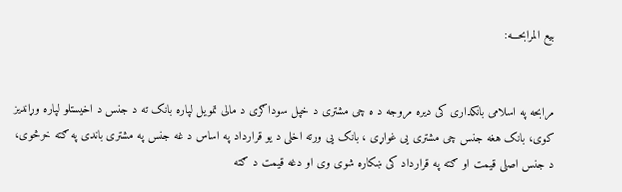بیع المرابحـــه:


مرابحه په اسلامی بانکداری کی دیره مروجه د ه چی مشتری د خپل سوداګری د مالی تمویل لپاره بانک ته د جنس د اخیستلو لپاره وړاندیز کوی، بانک هغه جنس چی مشتری یی غواړی ، بانک یی ورته اخلی د یو قرارداد په اساس د غه جنس په مشتری باندی په ګته خرڅوی، د جنس اصلی قیمت او ګته په قرارداد کی ښکاره شوی وی او دغه قیمت د ګته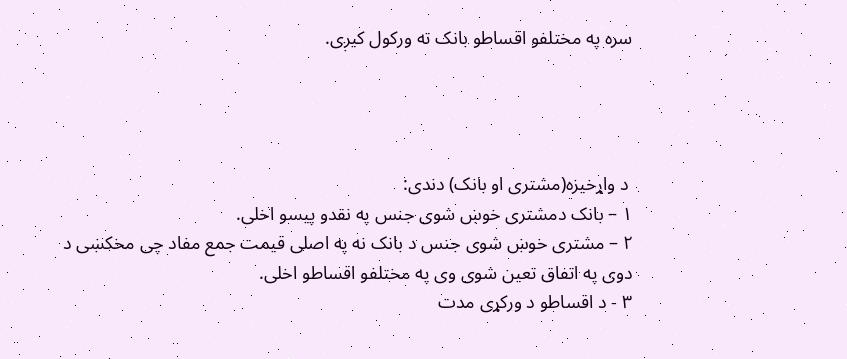سره په مختلفو اقساطو بانک ته ورکول کیږی.




 د واړخیزه(مشتری او بانک) دندی:
۱ – بانک دمشتری خوښ شوی جنس په نقدو پیسو اخلی.
۲ – مشتری خوښ شوی جنس د بانک نه په اصلی قیمت جمع مفاد چی مخکښی د دوی په اتفاق تعین شوی وی په مختلفو اقساطو اخلی.
۳ - د اقساطو د ورکړی مدت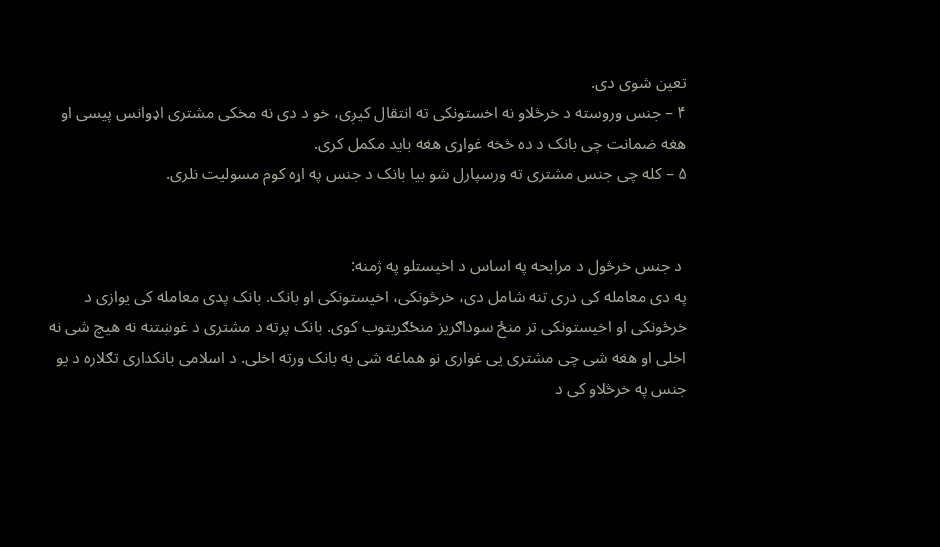تعین شوی دی.
۴ – جنس وروسته د خرڅلاو نه اخستونکی ته انتقال کیږی، خو د دی نه مخکی مشتری اډوانس پیسی او هغه ضمانت چی بانک د ده څخه غواړی هغه باید مکمل کری.
۵ – کله چی جنس مشتری ته ورسپارل شو بیا بانک د جنس په اړه کوم مسولیت نلری.


 د جنس خرڅول د مرابحه په اساس د اخیستلو په ژمنه:
په دی معامله کی دری تنه شامل دی، خرڅونکی، اخیستونکی او بانک. بانک پدی معامله کی یوازی د خرڅونکی او اخیستونکی تر منځ سوداګریز منځګریتوب کوی. بانک پرته د مشتری د غوښتنه نه هیچ شی نه اخلی او هغه شی چی مشتری یی غواری نو هماغه شی به بانک ورته اخلی. د اسلامی بانکداری تګلاره د یو جنس په خرڅلاو کی د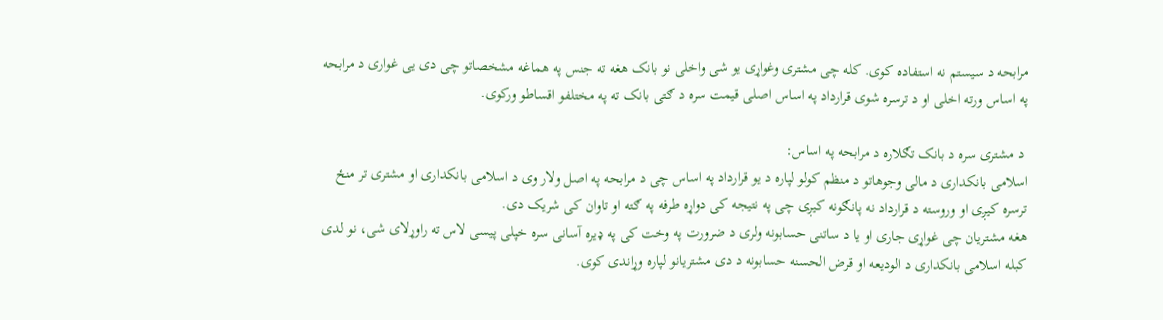مرابحه د سیستم نه استفاده کوی. کله چی مشتری وغواړی یو شی واخلی نو بانک هغه ته جنس په هماغه مشخصاتو چی دی یی غواری د مرابحه په اساس ورته اخلی او د ترسره شوی قرارداد په اساس اصلی قیمت سره د ګتی بانک ته په مختلفو اقساطو ورکوی.

 د مشتری سره د بانک تګلاره د مرابحه په اساس:
اسلامی بانکداری د مالی وجوهاتو د منظم کولو لپاره د یو قرارداد په اساس چی د مرابحه په اصل ولار وی د اسلامی بانکداری او مشتری تر منځ ترسره کیږی او وروسته د قرارداد نه پانګونه کیږی چی په نتیجه کی دواړه طرفه په ګته او تاوان کی شریک دی.
هغه مشتریان چی غواړی جاری او یا د ساتنی حسابونه ولری د ضرورت په وخت کی په ډیره آسانی سره خپلی پیسی لاس ته راوړلای شی، نو لدی کبله اسلامی بانکداری د الودیعه او قرض الحسنه حسابونه د دی مشتریانو لپاره وړاندی کوی.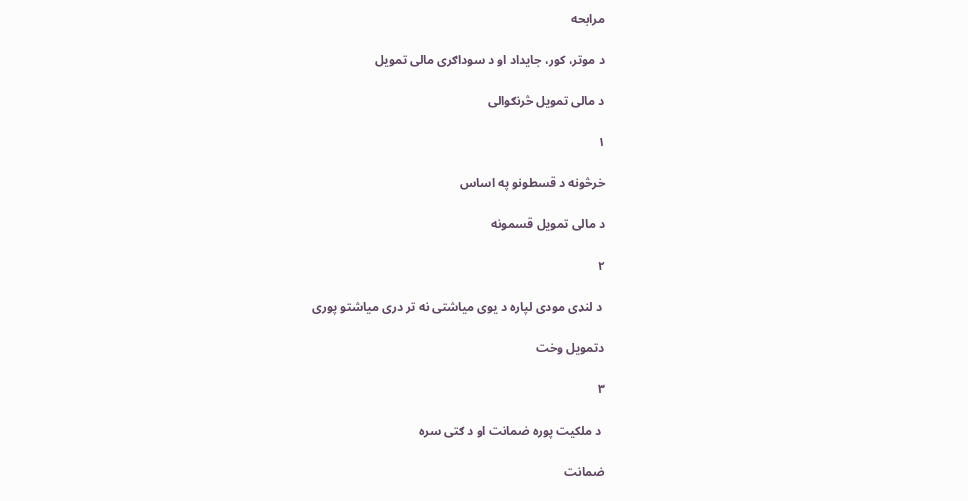مرابحه

د موتر، کور، جایداد او د سوداګری مالی تمویل

د مالی تمویل څرنګوالی

۱

خرڅونه د قسطونو په اساس

د مالی تمویل قسمونه

۲

 د لنډی مودی لپاره د یوی میاشتی نه تر دری میاشتو پوری

دتمویل وخت

۳

 د ملکیت پوره ضمانت او د ګتی سره

ضمانت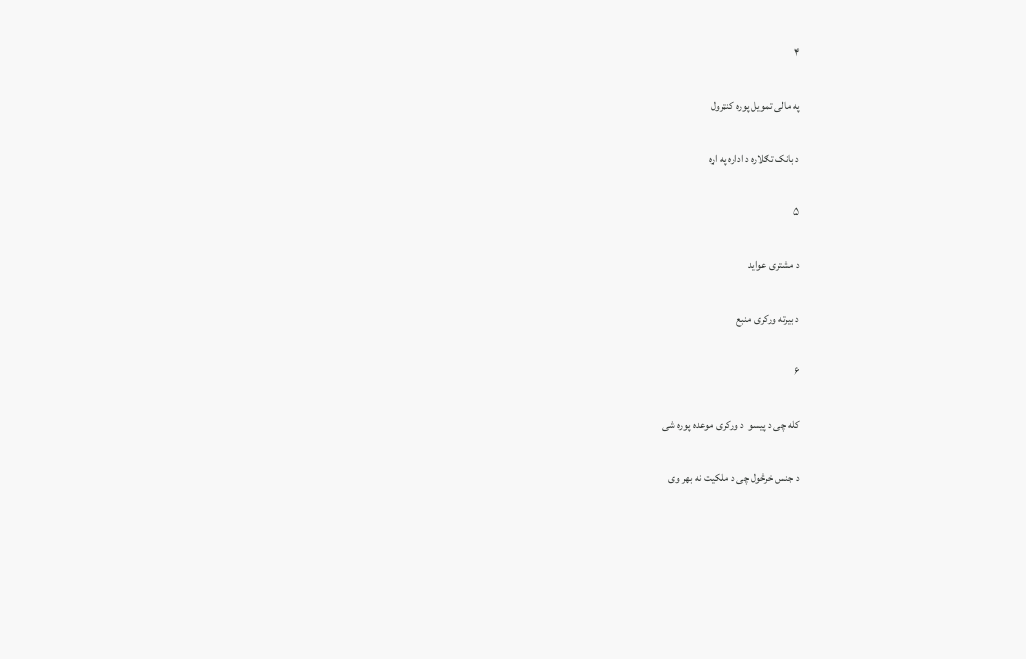۴

په مالی تمویل پوره کنټرول

د بانک تګلاره د اداره په اړه

۵

د مشتری عواید

د بیرته ورکری منبع

۶

کله چی د پیسو  د ورکری موعده پوره شی

د جنس خرڅول چی د ملکیت نه بهر وی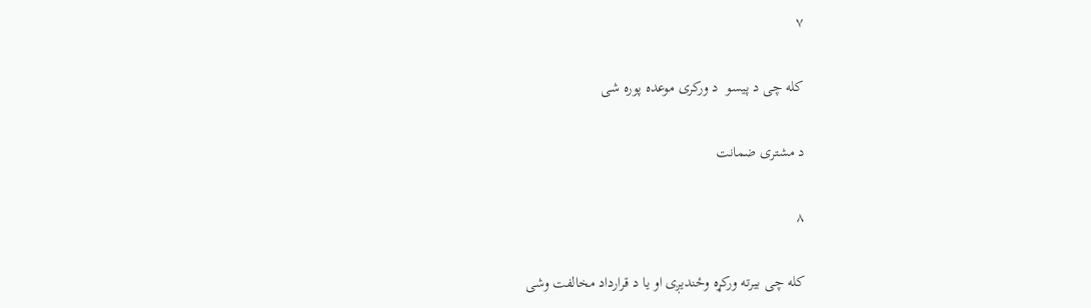۷

کله چی د پیسو  د ورکری موعده پوره شی

د مشتری ضمانت

۸

کله چی بیرته ورکړه وځندیږی او یا د قرارداد مخالفت وشی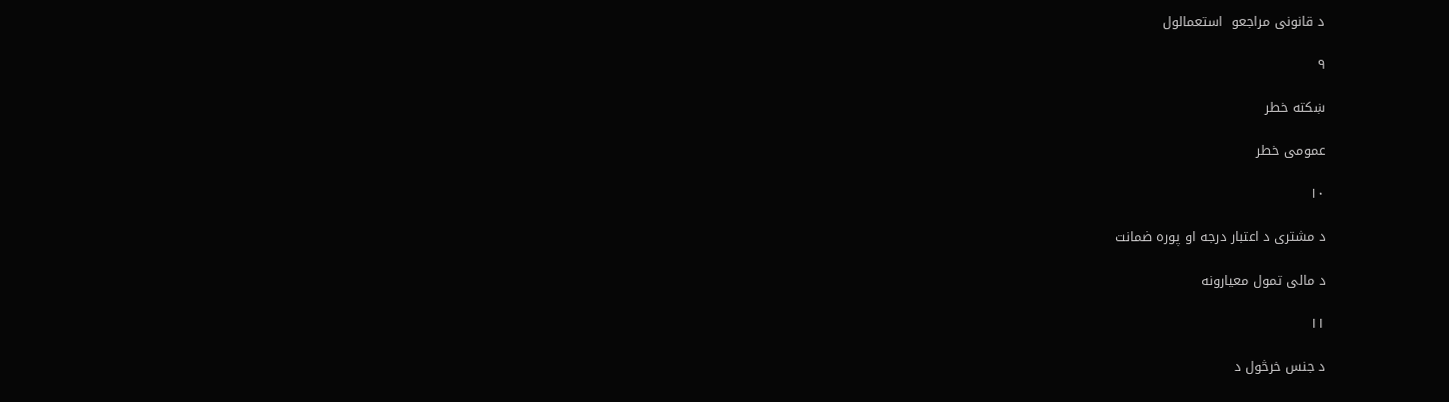د قانونی مراجعو  استعمالول

۹

ښکته خطر

عمومی خطر

۱۰

د مشتری د اعتبار درجه او پوره ضمانت

د مالی تمول معیارونه

۱۱

د جنس خرڅول د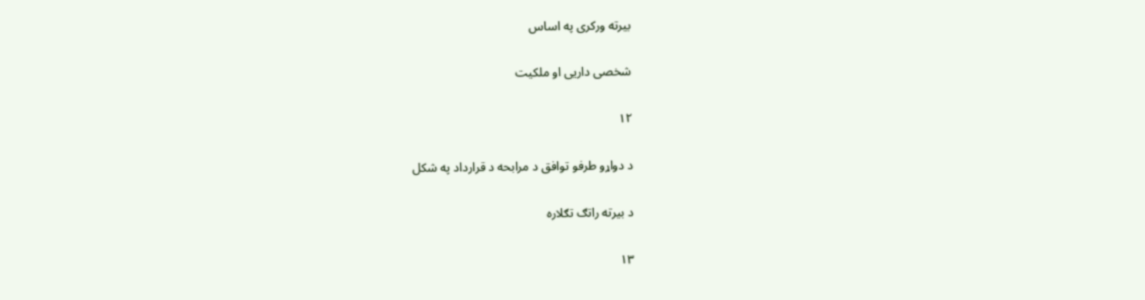بیرته ورکری په اساس

شخصی داریی او ملکیت

۱۲

د دواړو طرفو توافق د مرابحه د قرارداد په شکل

د بیرته راتګ تګلاره

۱۳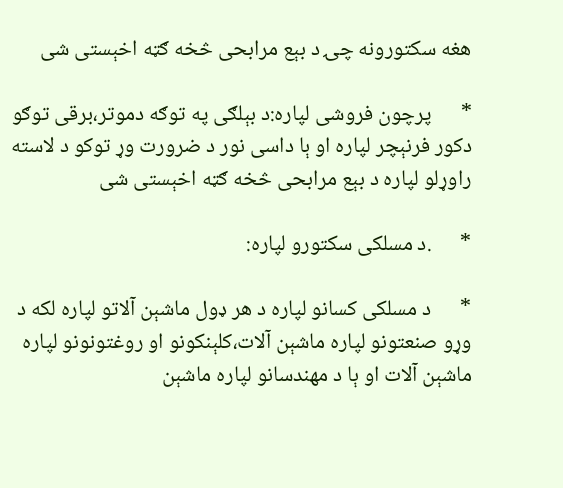هغه سکتورونه چۍ د بېع مرابحی څخه ګټه اخېستی شی

*      پرچون فروشی لپاره:د بېلګی په توګه دموتر،برقی توګو دکور فرنېچر لپاره او ېا داسی نور د ضرورت وړ توکو د لاسته راوړلو لپاره د بېع مرابحی څخه ګټه اخېستی شی

*      .د مسلکی سکتورو لپاره:

*      د مسلکی کسانو لپاره د هر ډول ماشېن آلاتو لپاره لکه د وړو صنعتونو لپاره ماشېن آلات،کلېنکونو او روغتونونو لپاره ماشېن آلات او ېا د مهندسانو لپاره ماشېن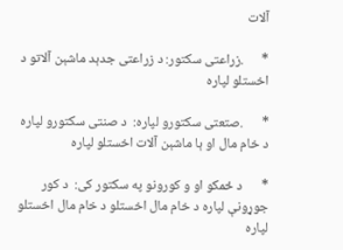آلات

*      .زراعتی سکتور: د زراعتی جدېد ماشېن آلاتو د اخستلو لپاره

*      .صتعتی سکتورو لپاره:  د صنتی سکتورو لپاره د خام مال او ېا ماشېن آلات اخستلو لپاره

*      د ځمکو او و کورونو په سکتور کی:  د کور جو‌‌ړونې لپاره د خام مال اخستلو د خام مال اخستلو لپاره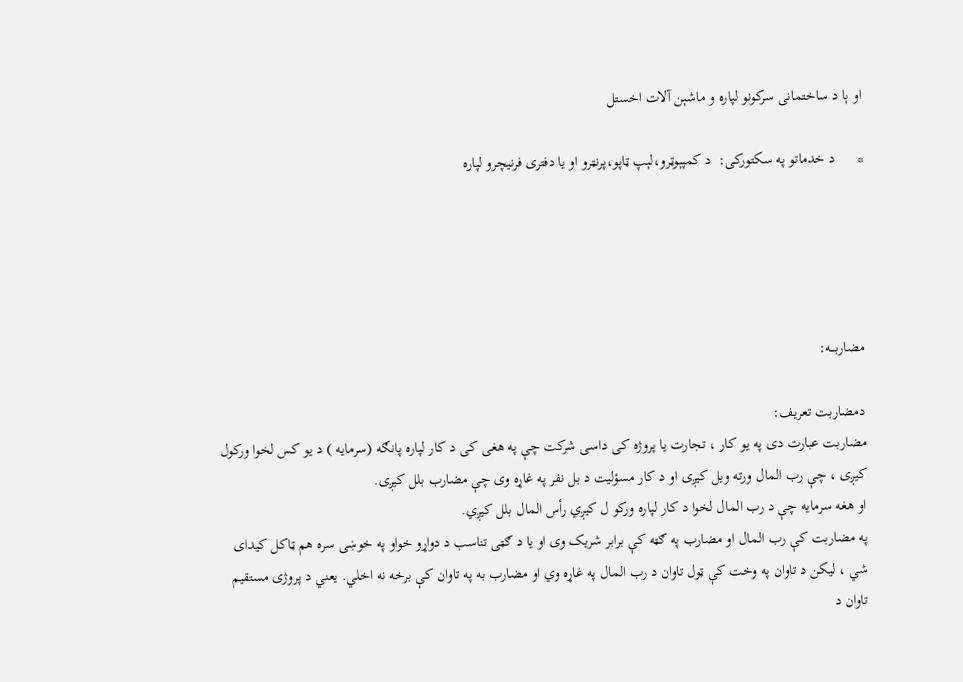او ېا د ساختمانی سرکونو لپاره و ماشېن آلات اخستل

*      د خدماتو په سکتورکی:  د کمپېوټرو،لېپ ټاپو،پرنټرو او یا دفتری فرنیچرو لپاره





مضاربـــه:

دمضاربت تعریف:
مضاربت عبارت دی په یو کار ، تجارت یا پروژه کی داسی شرکت چې په هغی کی د کار لپاره پانګه (سرمایه ) د یو کس لخوا ورکول کیږی ، چې رب المال ورته ویل کیږی او د کار مسؤلیت د بل نفر په غاړه وی چې مضارب بلل کیږی.
او هغه سرمایه چې د رب المال لخوا د کار لپاره ورکو ل کیږي ر‌أس المال بلل کیږي.
په مضاربت کې رب المال او مضارب په ګټه کې برابر شریک وی او یا د ګټی تناسب د دواړو خواو په خوښی سره هم ټاکل کیدای شي ، لیکن د تاوان په وخت کې ټول تاوان د رب المال په غاړه وي او مضارب به په تاوان کې برخه نه اخلي. یعني د پروژی مستقیم تاوان د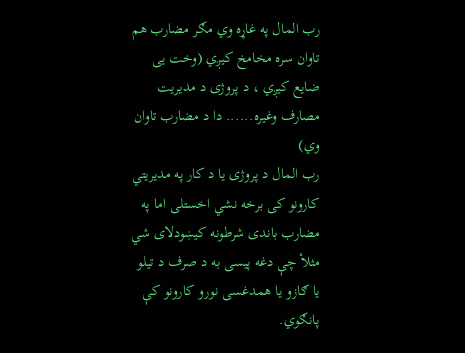رب المال په غاړه وي مګر مضارب هم تاوان سره مخامخ کیږي (وخت یی ضایع کیږي ، د پروژی د مدیریت مصارف وغیره...... دا د مضارب تاوان وي)
رب المال د پروژی یا د کار په مدیریتي کارونو کی برخه نشي اخستلی اما په مضارب باندی شرطونه کیښودلای شي مثلاْ چې دغه پیسی به د صرف د تیلو یا ګازو یا همدغسی نورو کارونو کې پانګوي.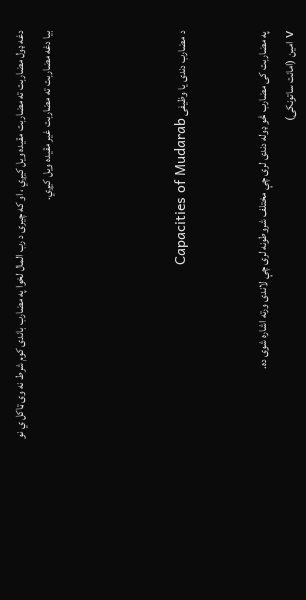دغه ډول مضاربت ته مضاربت مقیده ویل کیږي ، او که چیری د رب المال لخوا په مضارب باندی کوم شرط نه وی ټاکل ي نو بیا دغه مضاربت ته مضاربت غیر مقیده ویل کیږي.




د مضارب دندی یا وظیفی Capacities of Mudarab


په مضاربت کی مضارب څو ډوله دندی لری چې مختلف شروطونه لری چې لاندی ورته اشاره شوی ده.
v امین (امانت ساتونکی)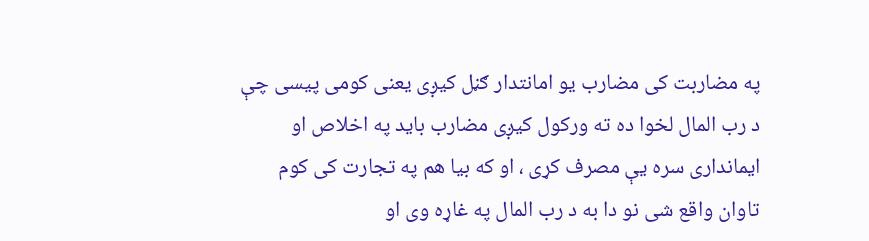په مضاربت کی مضارب یو امانتدار ګڼل کیږی یعنی کومی پیسی چې د رب المال لخوا ده ته ورکول کیږی مضارب باید په اخلاص او ایمانداری سره یې مصرف کړی ، او که بیا هم په تجارت کی کوم تاوان واقع شی نو دا به د رب المال په غاړه وی او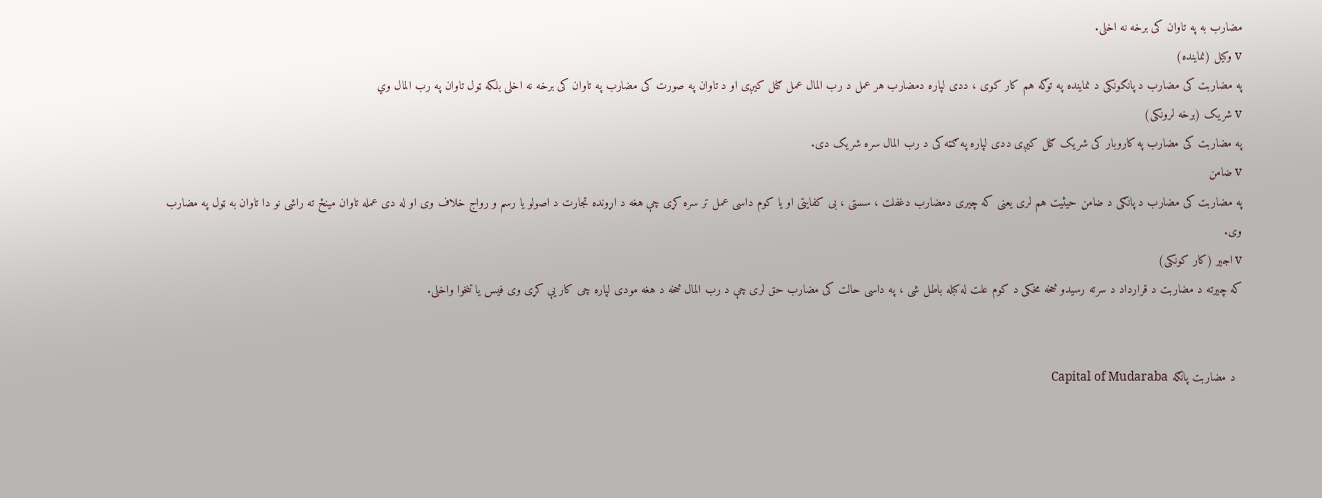مضارب به په تاوان کی برخه نه اخلی.
v وکیل (نماینده)
په مضاربت کی مضارب د پانګونکی د نماینده په توګه هم کار کوی ، ددی لپاره دمضارب هر عمل د رب المال عمل ګڼل کیږی او د تاوان په صورت کی مضارب په تاوان کی برخه نه اخلی بلکه ټول تاوان په رب المال وي
v شریک (برخه لرونکی)
په مضاربت کی مضارب په کاروبار کی شریک ګڼل کیږی ددی لپاره په ګټه کی د رب المال سره شریک دی.
v ضامن
په مضاربت کی مضارب د پانګی د ضامن حیثیت هم لری یعنی که چیری دمضارب دغفلت ، سستی ، بی کفایتی او یا کوم داسی عمل تر سره کړی چې هغه د اړونده تجارت د اصولو یا رسم و رواج خلاف وی او له دی عمله تاوان مینځ ته راشی نو دا تاوان به ټول په مضارب وی.
v اجیر (کار کونکی)
که چیرته د مضاربت د قرارداد د سرته رسیدو څخه مخکی د کوم علت له کبله باطل شی ، په داسی حالت کی مضارب حق لری چې د رب المال څخه د هغه مودی لپاره چی کار یې کړی وی فیس یا تنخوا واخلی.


  د مضاربت پانګه Capital of Mudaraba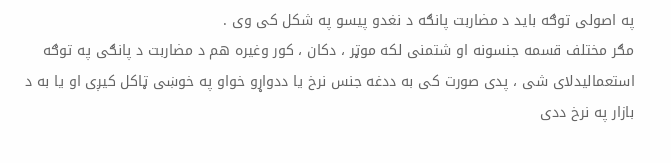په اصولی توګه باید د مضاربت پانګه د نغدو پیسو په شکل کی وی .
مګر مختلف قسمه جنسونه او شتمنی لکه موټر ، دکان ، کور وغیره هم د مضاربت د پانګی په توګه استعمالیدلای شی ، پدی صورت کی به ددغه جنس نرخ یا ددواړو خواو په خوښی ټاکل کیږی او یا به د بازار په نرخ ددی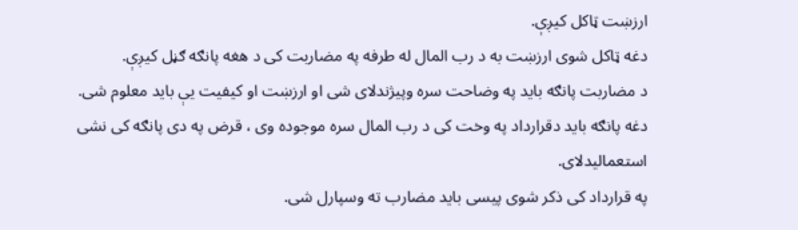ارزښت ټاکل کیږې.
دغه ټاکل شوی ارزښت به د رب المال له طرفه په مضاربت کی د هغه پانګه ګڼل کیږې.
د مضاربت پانګه باید په وضاحت سره وپیژندلای شی او ارزښت او کیفیت یې باید معلوم شی.
دغه پانګه باید دقرارداد په وخت کی د رب المال سره موجوده وی ، قرض په دی پانګه کی نشی استعمالیدلای.
په قرارداد کی ذکر شوی پیسی باید مضارب ته وسپارل شی.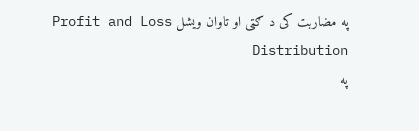په مضاربت کی د ګټی او تاوان ویشل Profit and Loss Distribution
په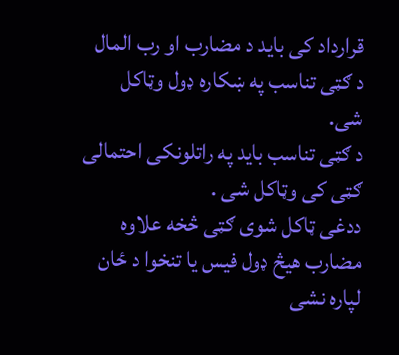قرارداد کی باید د مضارب او رب المال د ګټی تناسب په ښکاره ډول وټاکل شی.
د ګټی تناسب باید په راتلونکی احتمالی ګټی کی وټاکل شی .
ددغی ټاکل شوی ګټی څخه علاوه مضارب هیڅ ډول فیس یا تنخوا د ځان لپاره نشی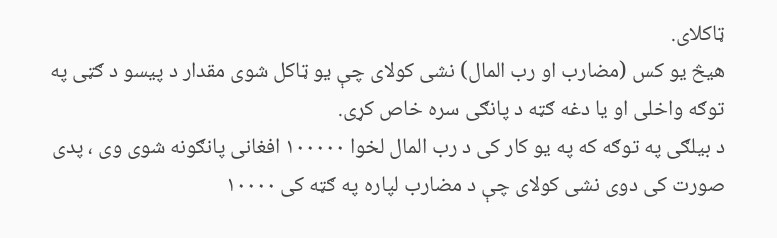ټاکلای.
هیڅ یو کس (مضارب او رب المال) نشی کولای چې یو ټاکل شوی مقدار د پیسو د ګټی په توګه واخلی او یا دغه ګټه د پانګی سره خاص کړی.
د بیلګی په توګه که په یو کار کی د رب المال لخوا ۱۰۰۰۰۰ افغانی پانګونه شوی وی ، پدی صورت کی دوی نشی کولای چې د مضارب لپاره په ګټه کی ۱۰۰۰۰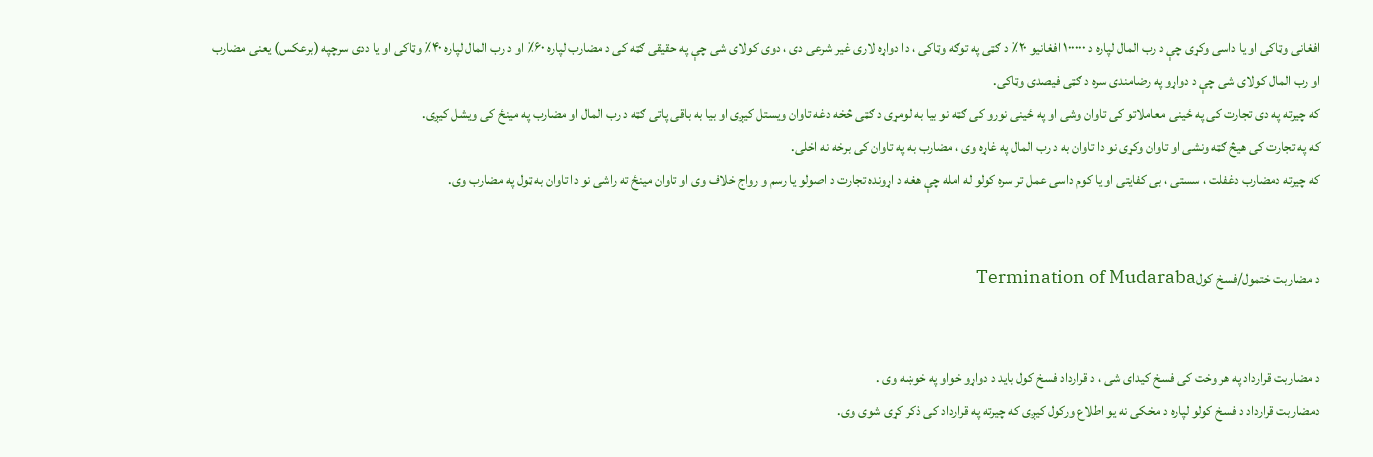افغانی وټاکی او یا داسی وکړی چې د رب المال لپاره د ۱۰۰۰۰۰ افغانیو ۲۰٪ د ګټی په توګه وټاکی ، دا دواړه لاری غیر شرعی دی ، دوی کولای شی چې په حقیقی ګټه کی د مضارب لپاره ۶۰٪ او د رب المال لپاره ۴۰٪ وټاکی او یا ددی سرچپه (برعکس) یعنی مضارب او رب المال کولای شی چې د دواړو په رضامندی سره د ګټی فیصدی وټاکی.
که چیرته په دی تجارت کی په ځینی معاملاتو کی تاوان وشی او په ځینی نورو کی ګټه نو بیا به لومړی د ګټی څخه دغه تاوان ویستل کیږی او بیا به باقی پاتی ګټه د رب المال او مضارب په مینځ کی ویشل کیږی.
که په تجارت کی هیڅ ګټه ونشی او تاوان وکړی نو دا تاوان به د رب المال په غاړه وی ، مضارب به په تاوان کی برخه نه اخلی.
که چیرته دمضارب دغفلت ، سستی ، بی کفایتی او یا کوم داسی عمل تر سره کولو له امله چې هغه د اړونده تجارت د اصولو یا رسم و رواج خلاف وی او تاوان مینځ ته راشی نو دا تاوان به ټول په مضارب وی.


د مضاربت ختمول/فسخ کولTermination of Mudaraba


د مضاربت قرارداد په هر وخت کی فسخ کیدای شی ، د قرارداد فسخ کول باید د دواړو خواو په خوښه وی .
دمضاربت قرارداد د فسخ کولو لپاره د مخکی نه یو اطلاع ورکول کیږی که چیرته په قرارداد کی ذکر کړی شوی وی.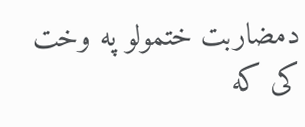دمضاربت ختمولو په وخت کی که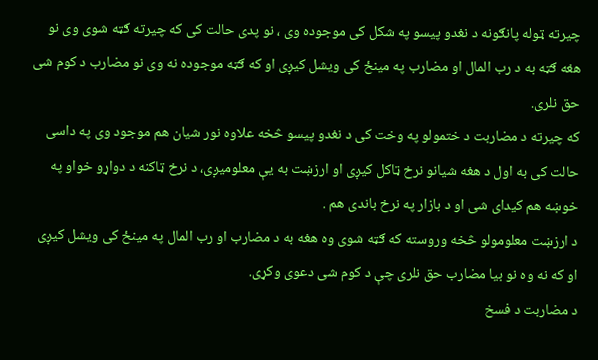چیرته ټوله پانګونه د نغدو پیسو په شکل کی موجوده وی ، نو پدی حالت کی که چیرته ګټه شوی وی نو هغه ګټه به د رب المال او مضارب په مینځ کی ویشل کیږی او که ګټه موجوده نه وی نو مضارب د کوم شی حق نلری.
که چیرته د مضاربت د ختمولو په وخت کی د نغدو پیسو څخه علاوه نور شیان هم موجود وی په داسی حالت کی به اول د هغه شیانو نرخ ټاکل کیږی او ارزښت به یې معلومیږی، د نرخ ټاکنه د دواړو خواو په خوښه هم کیدای شی او د بازار په نرخ باندی هم .
د ارزښت معلومولو څخه وروسته که ګټه شوی وه هغه به د مضارب او رب المال په مینځ کی ویشل کیږی او که نه وه نو بیا مضارب حق نلری چې د کوم شی دعوی وکړی.
د مضاربت د فسخ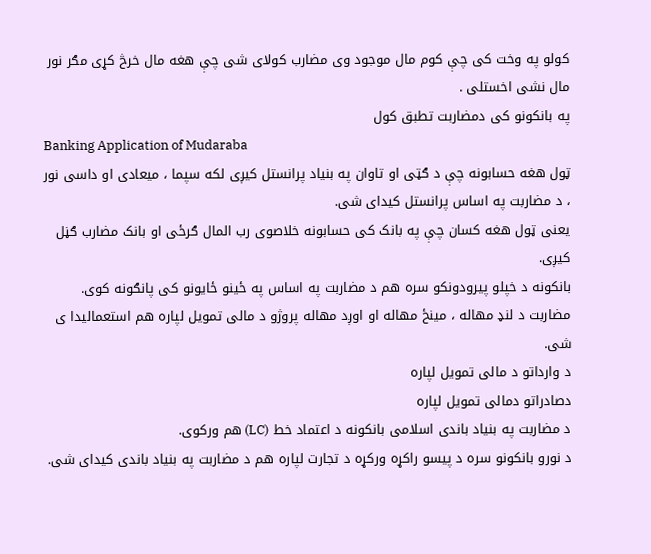کولو په وخت کی چې کوم مال موجود وی مضارب کولای شی چې هغه مال خرڅ کړی مګر نور مال نشی اخستلی .
په بانکونو کی دمضاربت تطبق کول
Banking Application of Mudaraba
ټول هغه حسابونه چې د ګټی او تاوان په بنیاد پرانستل کیږی لکه سپما ، میعادی او داسی نور ، د مضاربت په اساس پرانستل کیدای شی.
یعنی ټول هغه کسان چې په بانک کی حسابونه خلاصوی رب المال ګرځی او بانک مضارب ګڼل کیږی.
بانکونه د خپلو پیرودونکو سره هم د مضاربت په اساس په ځینو ځایونو کی پانګونه کوی.
مضاربت د لنډ مهاله ، مینځ مهاله او اوږد مهاله پروژو د مالی تمویل لپاره هم استعمالیدا ی شی.
د وارداتو د مالی تمویل لپاره
دصادراتو دمالی تمویل لپاره
د مضاربت په بنیاد باندی اسلامی بانکونه د اعتماد خط (LC) هم ورکوی.
د نورو بانکونو سره د پیسو راکړه ورکړه د تجارت لپاره هم د مضاربت په بنیاد باندی کیدای شی.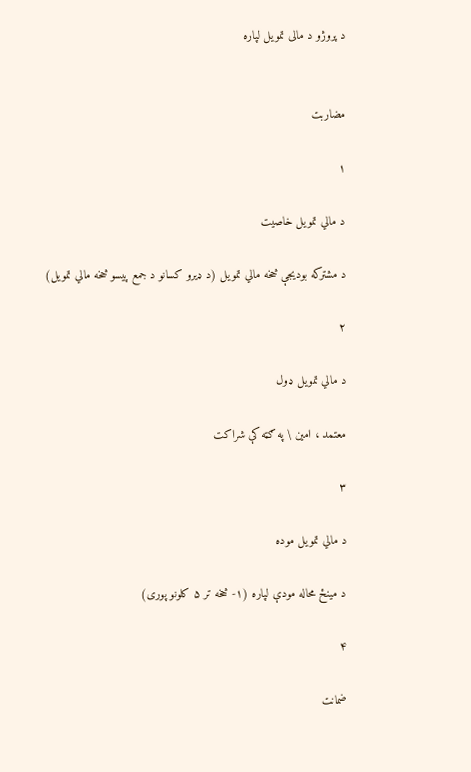د پروژو د مالی تمویل لپاره


مضاربت

۱

د مالي تمویل خاصیت

د مشترکه بودیجې څخه مالي تمویل (د ډیرو کسانو د جمع پیسو څخه مالي تمویل)

۲

د مالي تمویل ډول

معتمد ، امین \ په ګټه کې شراکت

۳

د مالي تمویل موده

د مینځ محاله مودې لپاره (۱- څخه تر ۵ کلونو پوری)

۴

ضمانت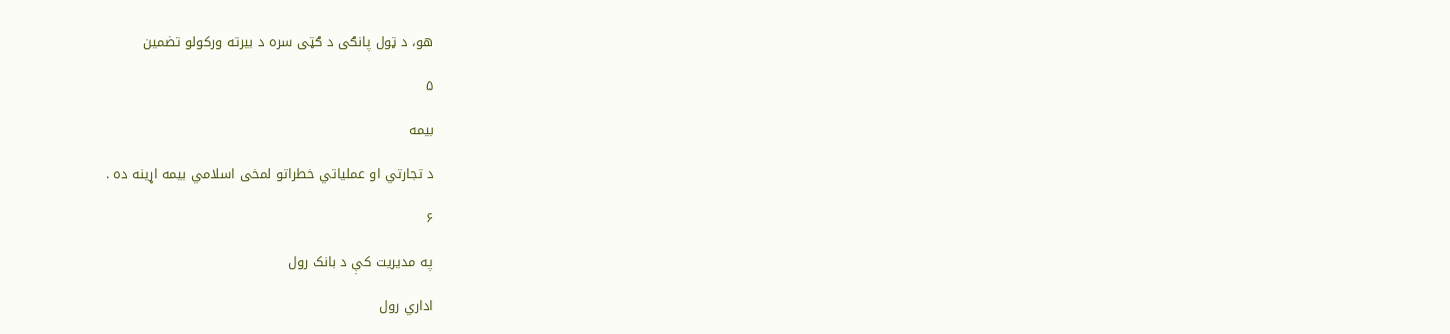هو، د ټول پانګی د ګټی سره د بیرته ورکولو تضمین

۵

بیمه

د تجارتي او عملیاتي خطراتو لمخی اسلامي بیمه اړینه ده .

۶

په مدیریت کې د بانک رول

اداري رول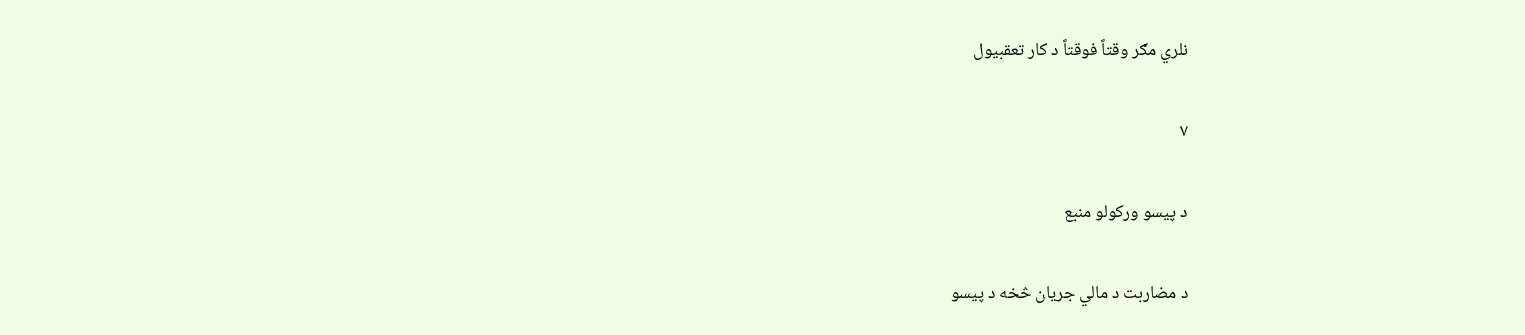نلري مګر وقتاً فوقتاً د کار تعقبیول

۷

د پیسو ورکولو منبع

د مضاربت د مالي جریان څخه د پیسو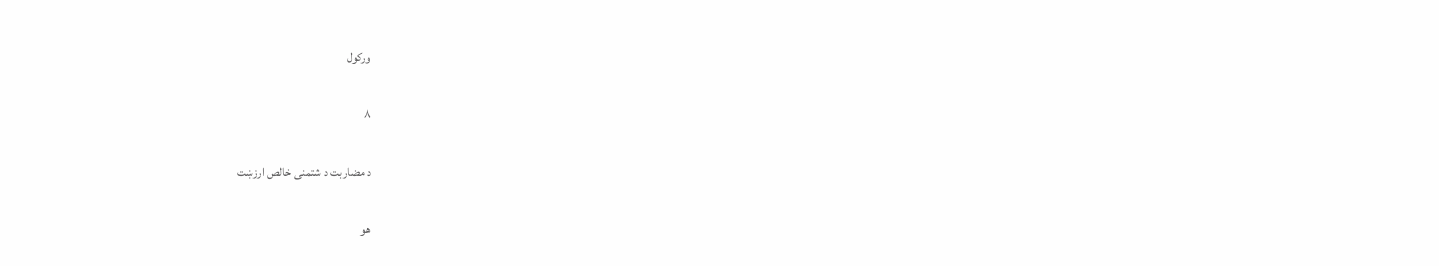ورکول

۸

د مضاربت د شتمنی خالص ارزښت

هو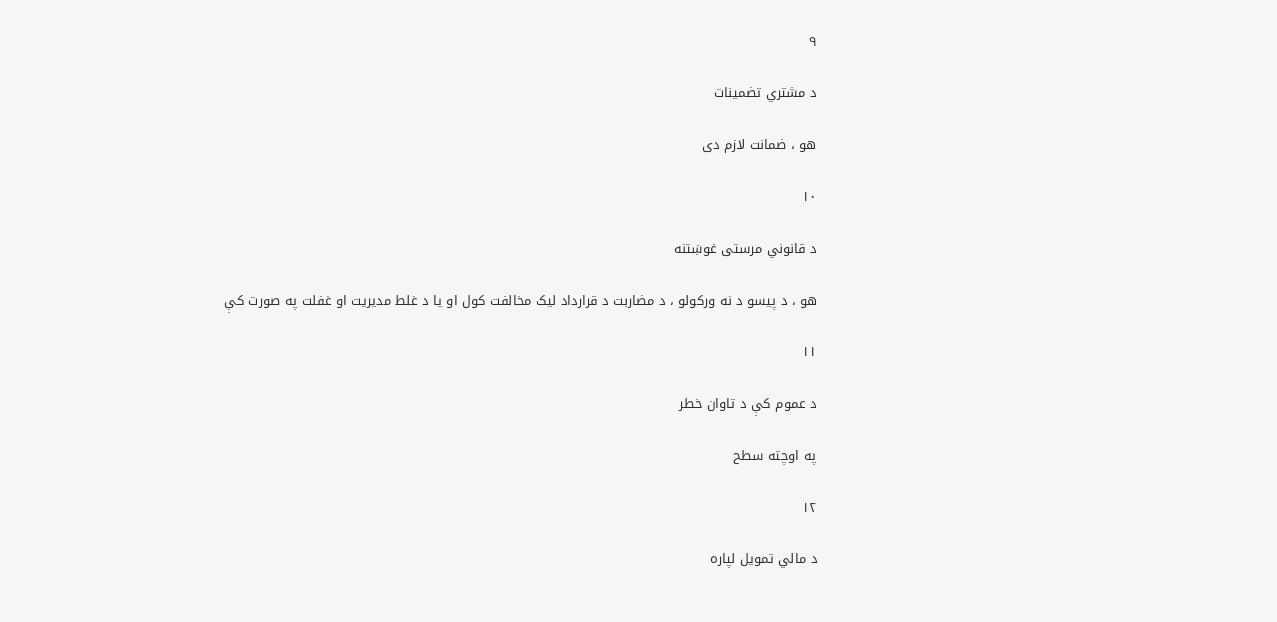۹

د مشتري تضمینات

هو ، ضمانت لازم دی

۱۰

د قانوني مرستی غوښتنه

هو ، د پیسو د نه ورکولو ، د مضاربت د قرارداد لیک مخالفت کول او یا د غلط مدیریت او غفلت په صورت کې

۱۱

د عموم کې د تاوان خطر

په اوچته سطح

۱۲

د مالي تمویل لپاره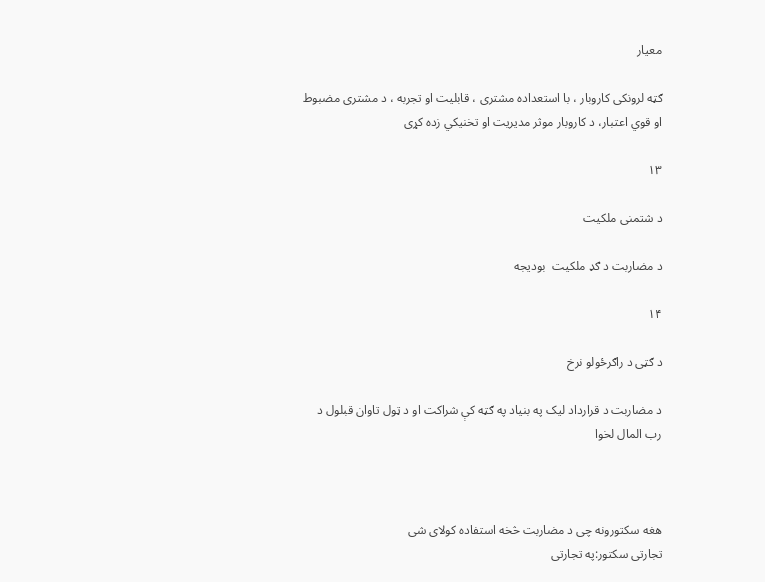معیار

ګټه لرونکی کاروبار ، با استعداده مشتری ، قابلیت او تجربه ، د مشتری مضبوط  او قوي اعتبار، د کاروبار موثر مدیریت او تخنیکي زده کړی

۱۳

د شتمنی ملکیت

د مضاربت د ګډ ملکیت  بودیجه

۱۴

د ګټی د راګرځولو نرخ

د مضاربت د قرارداد لیک په بنیاد په ګټه کې شراکت او د ټول تاوان قبلول د رب المال لخوا



هغه سکتورونه چی د مضاربت څخه استفاده کولای شی
تجارتی سکتور:په تجارتی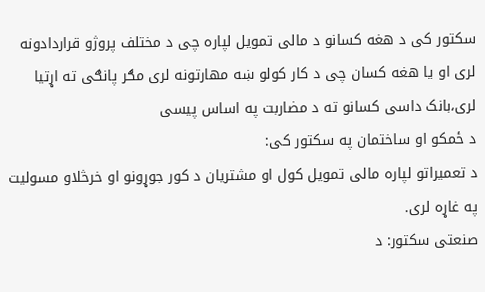سکتور کی د هغه کسانو د مالی تمویل لپاره چی د مختلف پروژو قراردادونه لری او یا هغه کسان چی د کار کولو ښه ‌مهارتونه لری مګر پانګی ته اړتیا لری،بانک داسی کسانو ته د مضاربت په اساس پیسی
د ځمکو او ساختمان په سکتور کی:
د تعمیراتو لپاره مالی تمویل کول او مشتریان د کور جوړونو او خرڅلاو مسولیت په غاړه لری.
صنعتی سکتور: د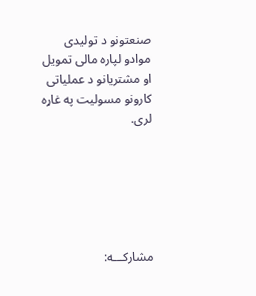صنعتونو د تولیدی موادو لپاره مالی تمویل او مشتریانو د عملیاتی کارونو مسولیت په غاړه لری.






مشارکـــه: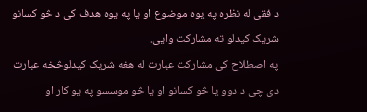د فقی له نظره په یوه موضوع او یا په یوه هدف کی د څو کسانو شریک کیدلو ته مشارکت وایی.
په اصطلاح کی مشارکت عبارت له هغه شریک کیدلوڅخه عبارت دی چی د دوو یا څو کسانو او یا څو موسسو په یو کار او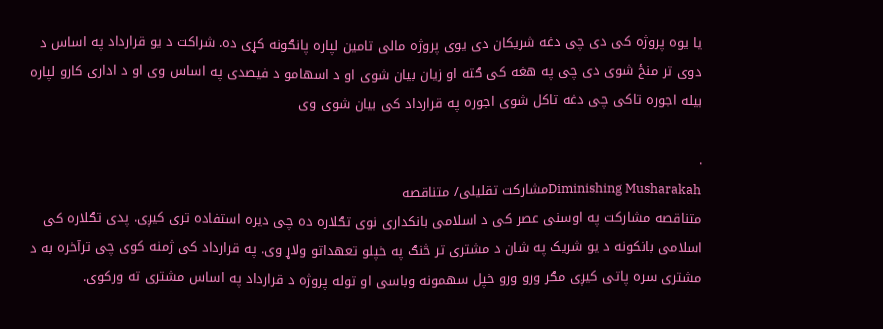یا یوه پروژه کی دی چی دغه شریکان دی یوی پروژه مالی تامین لپاره پانګونه کړی ده. شراکت د یو قرارداد په اساس د دوی تر منځ شوی دی چی په هغه کی ګته او زیان بیان شوی او د اسهامو د فیصدی په اساس وی او د اداری کارو لپاره بیله اجوره تاکی چی دغه تاکل شوی اجوره په قرارداد کی بیان شوی وی

.
Diminishing Musharakahمشارکت تقلیلی/ متناقصه
متناقصه مشارکت په اوسنی عصر کی د اسلامی بانکداری نوی تګلاره ده چی دیره استفاده تری کیږی. پدی تګلاره کی اسلامی بانکونه د یو شریک په شان د مشتری تر څنګ په خپلو تعهداتو ولاړ وی. په قرارداد کی ژمنه کوی چی ترآخره به د مشتری سره پاتی کیږی مګر ورو ورو خپل سهمونه وباسی او توله پروژه د قرارداد په اساس مشتری ته ورکوی.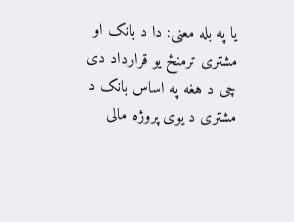یا په بله معنی: دا د بانک او مشتری ترمنځ یو قرارداد دی چی د هغه په اساس بانک د مشتری د یوی پروژه مالی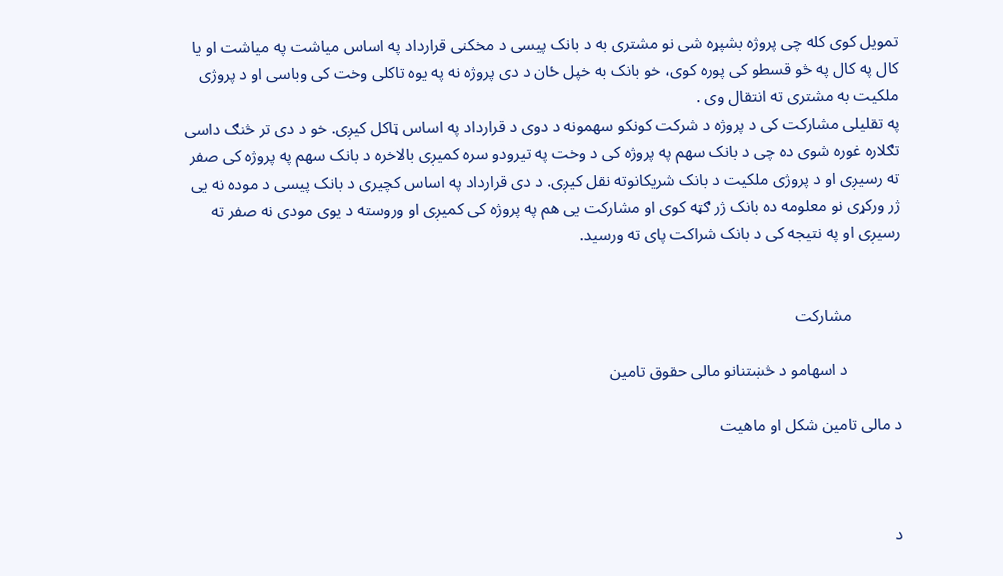تمویل کوی کله چی پروژه بشپړه شی نو مشتری به د بانک پیسی د مخکنی قرارداد په اساس میاشت په میاشت او یا کال په کال په څو قسطو کی پوره کوی، خو بانک به خپل ځان د دی پروژه نه په یوه تاکلی وخت کی وباسی او د پروژی ملکیت به مشتری ته انتقال وی .
په تقلیلی مشارکت کی د پروژه د شرکت کونکو سهمونه د دوی د قرارداد په اساس ټاکل کیږی. خو د دی تر څنګ داسی تګلاره غوره شوی ده چی د بانک سهم په پروژه کی د وخت په تیرودو سره کمیږی بالاخره د بانک سهم په پروژه کی صفر ته رسیږی او د پروژی ملکیت د بانک شریکانوته نقل کیږی. د دی قرارداد په اساس کچیری د بانک پیسی د موده نه یی ژر ورکړی نو معلومه ده بانک ژر ګټه کوی او مشارکت یی هم په پروژه کی کمیږی او وروسته د یوی مودی نه صفر ته رسیږی او په نتیجه کی د بانک شراکت پای ته ورسید.


            مشارکت

             د اسهامو د څښتنانو مالی حقوق تامین

د مالی تامین شکل او ماهیت



د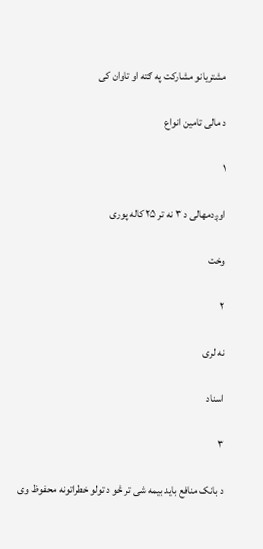مشتریانو مشارکت په ګته او تاوان کی

د مالی تامین انواع

۱

اوږدمهالی د ۳ نه تر ۲۵ کاله پوری

وخت

۲

نه لری

اسناد

۳

د بانک منافع باید بیمه شی تر څو د تولو خطراتونه محفوظ وی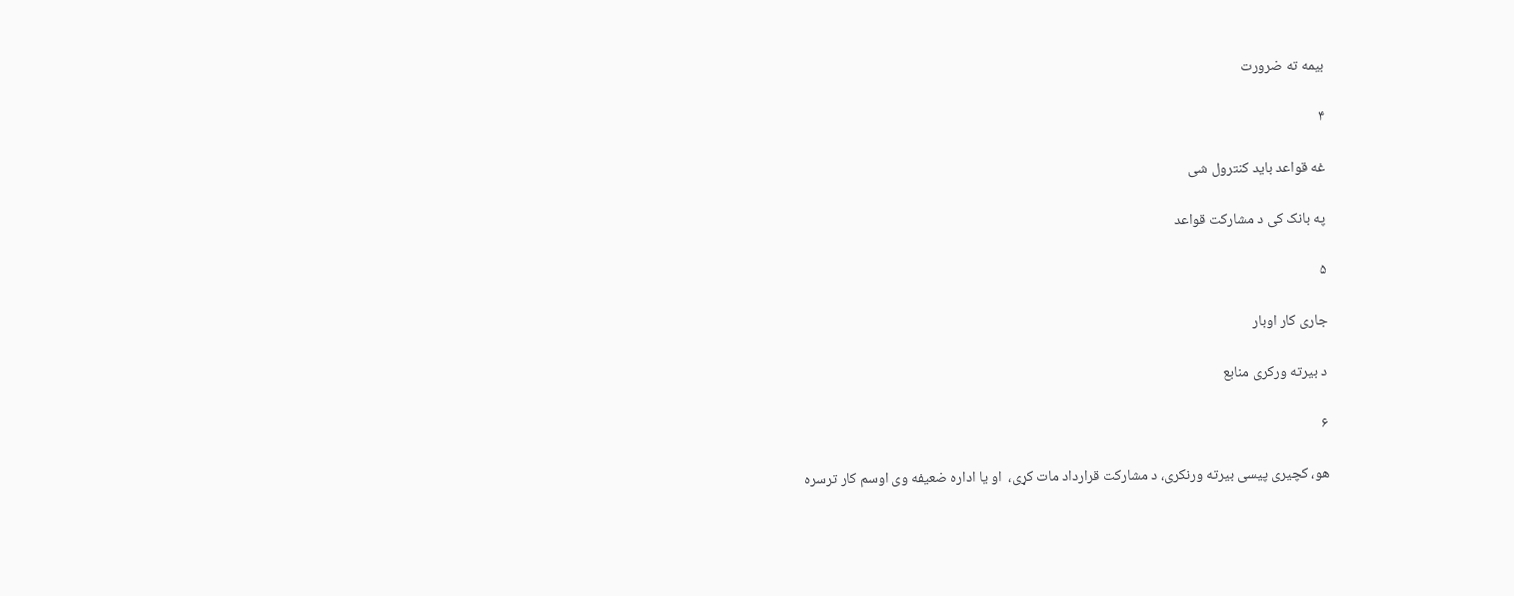بیمه ته ضرورت

۴

غه قواعد باید کنترول شی

په بانک کی د مشارکت قواعد

۵

جاری کار اوبار

د بیرته ورکری منابع

۶

هو، کچیری پیسی بیرته ورنکری، د مشارکت قرارداد مات کړی،  او یا اداره ضعیفه وی اوسم کار ترسره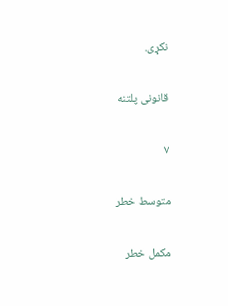نکړی.

قانونی پلتنه

۷

متوسط خطر

مکمل خطر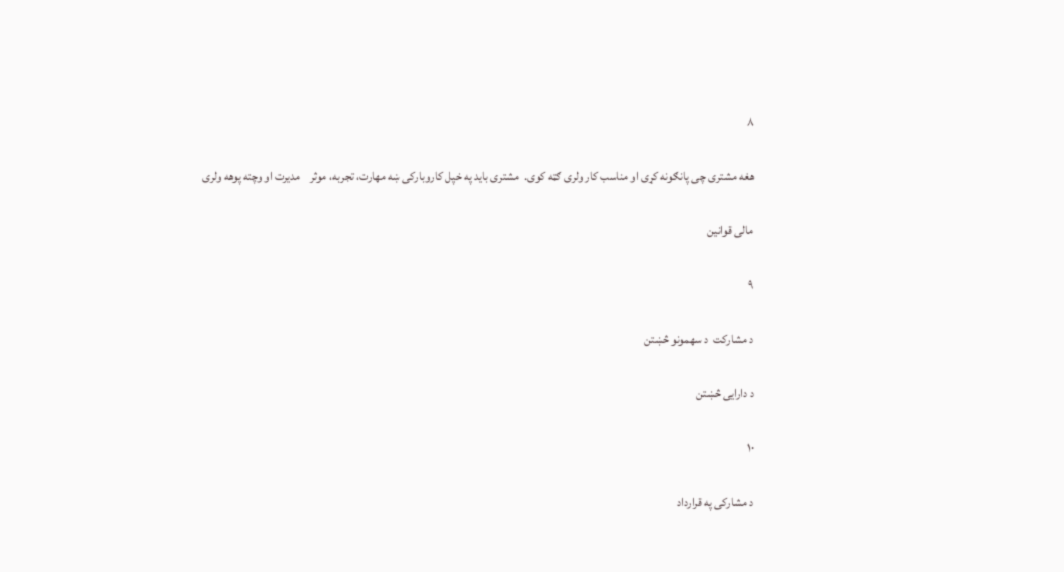۸

هغه مشتری چی پانګونه کړی او مناسب کار ولری ګټه کوی.  مشتری باید په خپل کاروبارکی ښه مهارت، تجربه، موثر    مدیرت او وچته پوهه ولری

مالی قوانین

۹

د مشارکت  د سهمونو څښتن

د دارایی څښتن

۱۰

د مشارکی په قرارداد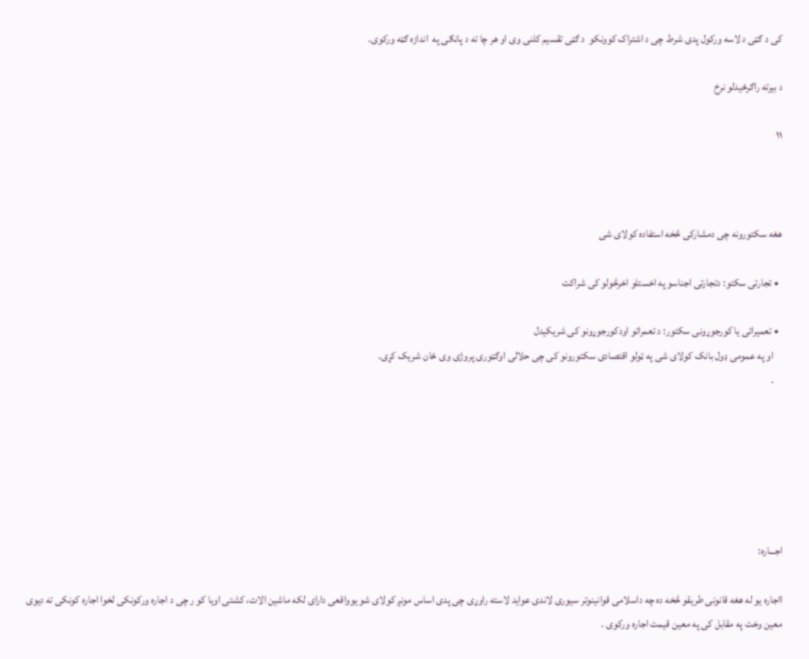کی د ګټی د لاسه ورکول پدی شرط چی د اشتراک کوونکو  د ګټی تقسیم کلنی وی او هر چا ته د پانګی په  اندازه ګټه ورکوی.

د بیرته راګرځیدلو نرخ

۱۱



هغه سکتورونه چی دمشارکی څخه استفاده کولای شی

  • تجارتی سکتو: دتجارتی اجناسو په اخستلو اخرڅولو کی شراکت

  • تعمیراتی یا کورجوړونی سکتور: د تعمراتو اودکورجوړونو کی شریکیدل
    او په عمومی ډول بانک کولای شی په ټولو اقتصادی سکتورونو کی چی حلالی اوګټوری پروژی وی ځان شریک کړی.
    .






اجـــاره:

ااجاره یو له هغه قانونی طریقو څخه ده چه داسلامی قوانینوتر سیوری لاندی عواید لاسته راوړی چی پدی اساس مونږ کولای شو یوواقعی دارای لکه ماشین الات، کشتی اویا کو ر چی د اجاره ورکونکی لخوا اجاره کونکی ته دیوی معین وخت په مقابل کی په معین قیمت اجاره ورکوی .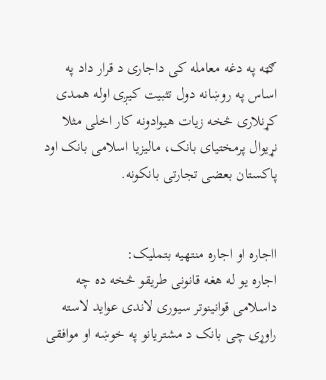ګټه په دغه معامله کی داجاری د قرار داد په اساس په روښانه دول تثبیت کیږی اوله همدی کړنلاری څخه زیات هیوادونه کار اخلی مثلا نړیوال پرمختیای بانک، مالیزیا اسلامی بانک اود پاکستان بعضی تجارتی بانکونه.


ااجاره او اجاره منتهیه بتملیک:
اجاره یو له هغه قانونی طریقو څخه ده چه داسلامی قوانینوتر سیوری لاندی عواید لاسته راوړی چی بانک د مشتریانو په خوښه او موافقی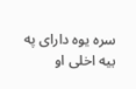سره یوه دارای په بیه اخلی او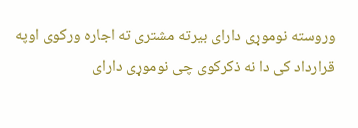وروسته نوموړی دارای بیرته مشتری ته اجاره ورکوی اوپه قرارداد کی دا نه ذکرکوی چی نوموړی دارای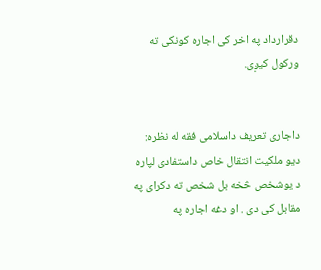دقرارداد په اخر کی اجاره کونکی ته ورکول کیږی.


داجاری تعریف داسلامی فقه له نظره:
دیو ملکیت انتقال خاص داستفادی لپاره د یوشخص څخه بل شخص ته دکرای په مقابل کی دی . او دغه اجاره په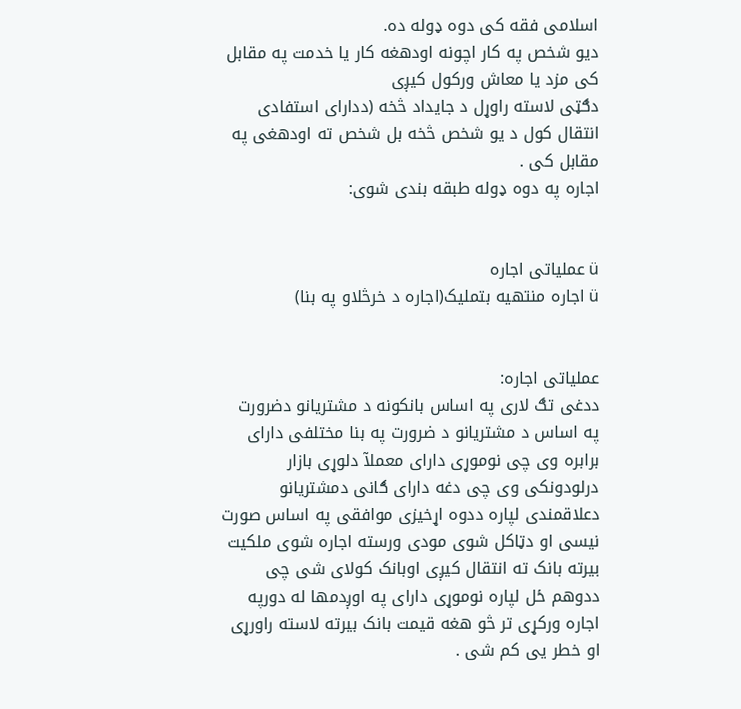اسلامی فقه کی دوه ډوله ده.
دیو شخص په کار اچونه اودهغه کار یا خدمت په مقابل کی مزد یا معاش ورکول کیږی
دګټی لاسته راوړل د جایداد څخه (ددارای استفادی انتقال کول د یو شخص څخه بل شخص ته اودهغی په مقابل کی .
اجاره په دوه ډوله طبقه بندی شوی:


ü عملیاتی اجاره
ü اجاره منتهیه بتملیک(اجاره د خرڅلاو په بنا)


عملیاتی اجاره:
ددغی تګ لاری په اساس بانکونه د مشتریانو دضرورت په اساس د مشتریانو د ضرورت په بنا مختلفی دارای برابره وی چی نوموړی دارای معملآ دلوړی بازار درلودونکی وی چی دغه دارای ګانی دمشتریانو دعلاقمندی لپاره ددوه اړخیزی موافقی په اساس صورت نیسی او دټاکل شوی مودی ورسته اجاره شوی ملکیت بیرته بانک ته انتقال کیږی اوبانک کولای شی چی ددوهم ځل لپاره نوموړی دارای په اوږدمها له دورپه اجاره ورکړی تر څو هغه قیمت بانک بیرته لاسته راورړی او خطر یی کم شی .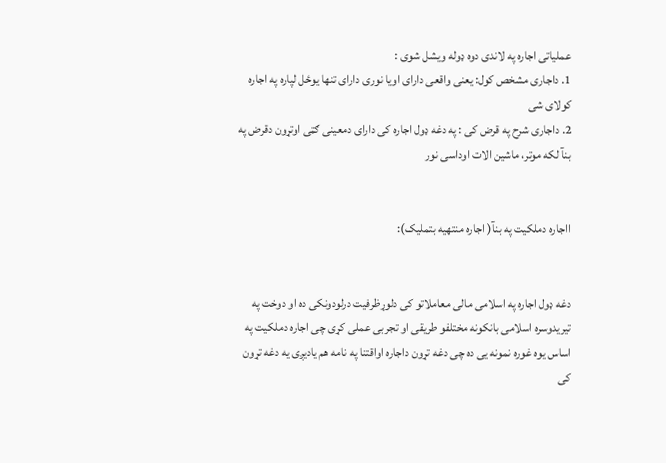عملیاتی اجاره په لاندی دوه ډوله ویشل شوی :
1. داجاری مشخص کول: یعنی واقعی دارای اویا نوری دارای تنها یوځل لپاره په اجاره کولای شی
2. داجاری شرح په قرض کی : په دغه ډول اجاره کی دارای دمعینی ګټی اوتړون دقرض په بنآ لکه موتر، ماشین الات اوداسی نور


ااجاره دملکیت په بنآ( اجاره منتهیه بتملیک):


دغه ډول اجاره په اسلامی مالی معاملاتو کی دلوړظرفیت درلودونکی ده او دوخت په تیریدوسره اسلامی بانکونه مختلفو طریقی او تجربی عملی کړی چی اجاره دملکیت په اساس یوه غوره نمونه یی ده چی دغه تړون داجاره اواقتنا په نامه هم یادیږی یه دغه تړون کی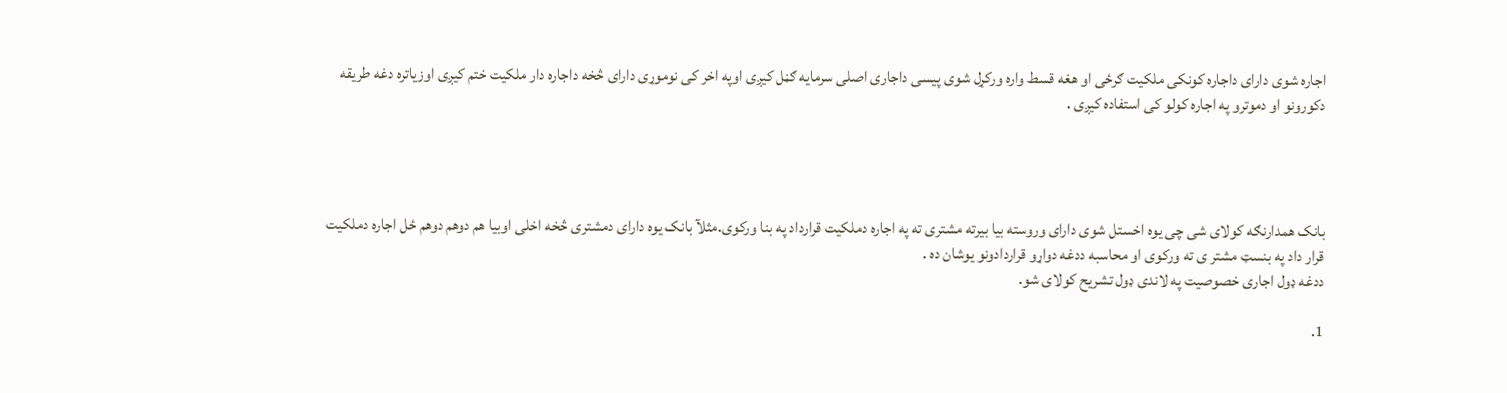اجاره شوی دارای داجاره کونکی ملکیت ګرځی او هغه قسط واره ورکړل شوی پیسی داجاری اصلی سرمایه ګڼل کیږی اوپه اخر کی نوموړی دارای څخه داجاره دار ملکیت ختم کیږی اوزیاتره دغه طریقه دکورونو او دموترو په اجاره کولو کی استفاده کیږی .




بانک همدارنګه کولای شی چی یوه اخستل شوی دارای وروسته بیا بیرته مشتری ته په اجاره دملکیت قرارداد په بنا ورکوی.مثلآ بانک یوه دارای دمشتری څخه اخلی اوبیا هم دوهم دوهم ځل اجاره دملکیت قرار داد په بنسټ مشتر ی ته ورکوی او محاسبه ددغه دواړو قراردادونو یوشان ده .
ددغه ډول اجاری خصوصیت په لاندی ډول تشریح کولای شو.

1.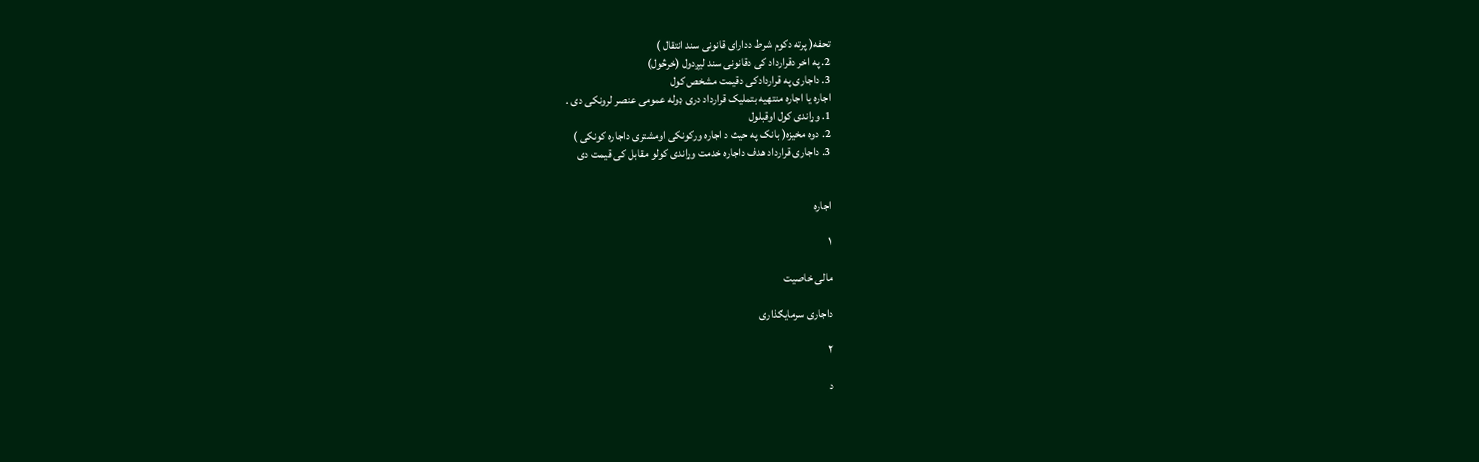تحفه( پرته دکوم شرط ددارای قانونی سند انتقال )
2. په اخر دقرارداد کی دقانونی سند لیږدول (خرڅول)
3. داجاری په قراردادکی دقیمت مشخص کول
اجاره یا اجاره منتهیه بتملیک قرارداد دری ډوله عمومی عنصر لرونکی دی .
1. وړاندی کول اوقبلول
2. دوه مخیزه( بانک په حیث د اجاره ورکونکی اومشتری داجاره کونکی )
3. داجاری قرارداد هدف داجاره خدمت وړاندی کولو مقابل کی قیمت دی


اجاره

۱

مالی خاصیت

داجاری سرمایګذاری

۲

د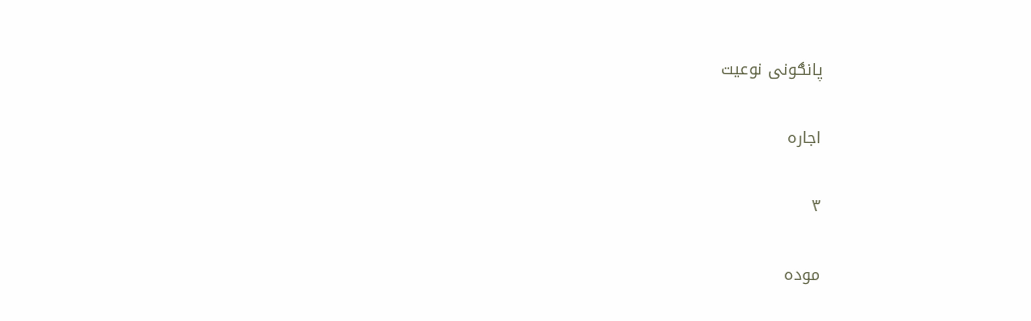پانګونی نوعیت

اجاره

۳

موده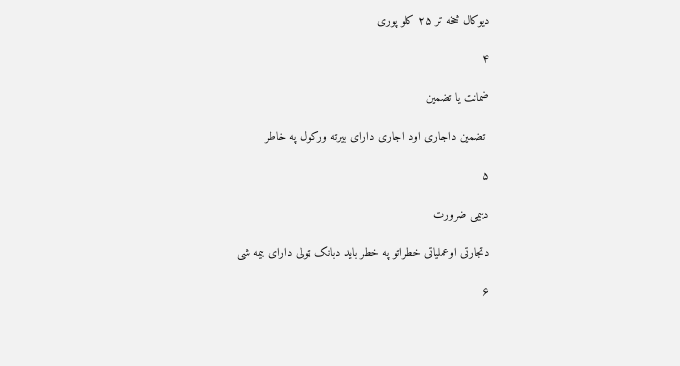دیوکال څخه تر ۲۵ کلو پوری

۴

ضمانت یا تضمین

 تضمین داجاری اود اجاری دارای بیرته ورکول په خاطر

۵

دبیمی ضرورت

دتجارتی اوعملیاتی خطراتو په خطر باید دبانک ټولی دارای بیمه شی

۶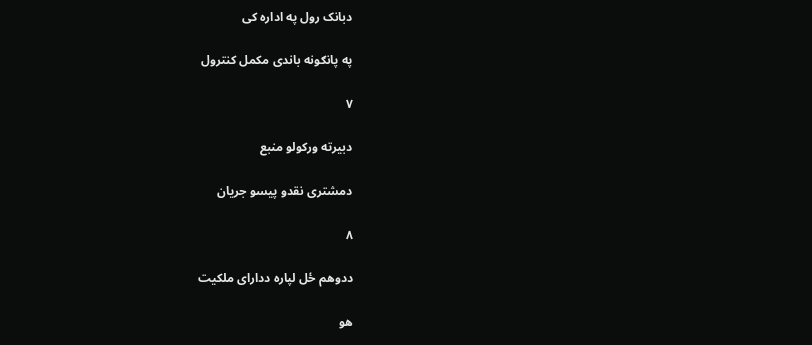دبانک رول په اداره کی

په پانګونه باندی مکمل کنترول

۷

دبیرته ورکولو منبع

دمشتری نقدو پیسو جریان

۸

ددوهم ځل لپاره ددارای ملکیت

هو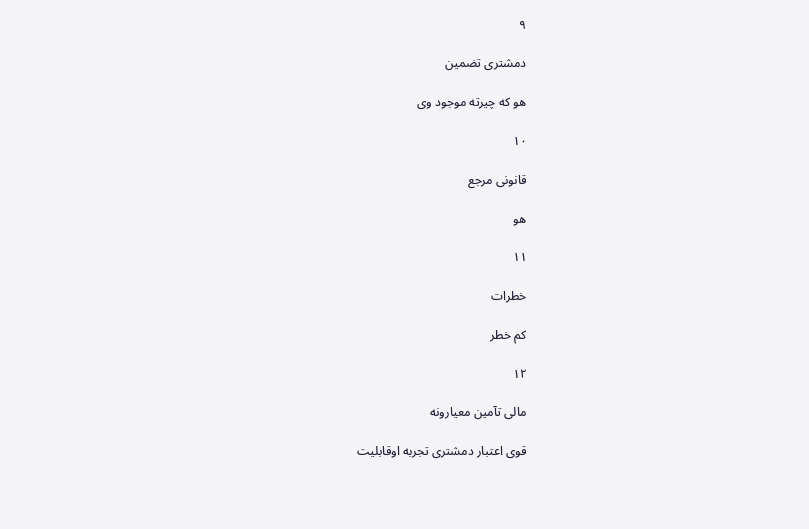۹

دمشتری تضمین

هو که چیرته موجود وی

۱۰

قانونی مرجع

هو

۱۱

خطرات

کم خطر

۱۲

مالی تآمین معیارونه

قوی اعتبار دمشتری تجربه اوقابلیت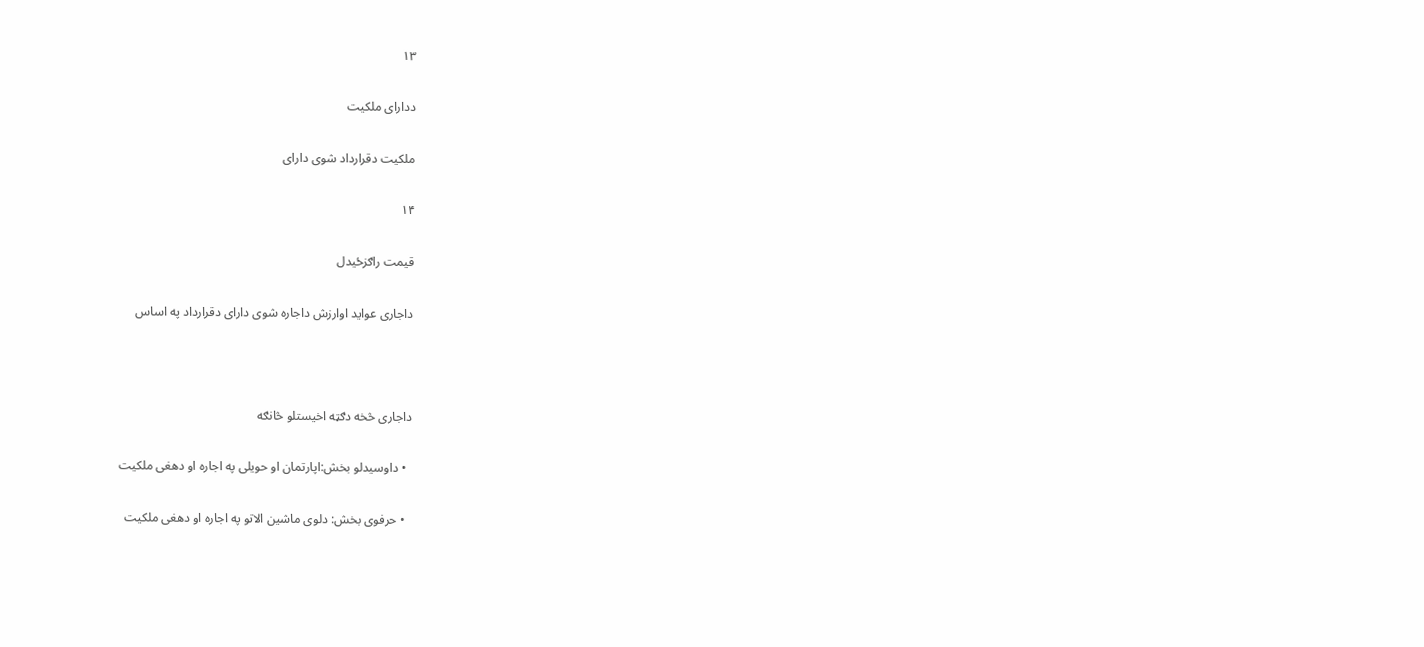۱۳

ددارای ملکیت

ملکیت دقرارداد شوی دارای

۱۴

قیمت راګزځیدل

داجاری عواید اوارزش داجاره شوی دارای دقرارداد په اساس



داجاری څخه دګټه اخیستلو څانګه

  • داوسیدلو بخش:اپارتمان او حویلی په اجاره او دهغی ملکیت

  • حرفوی بخش: دلوی ماشین الاتو په اجاره او دهغی ملکیت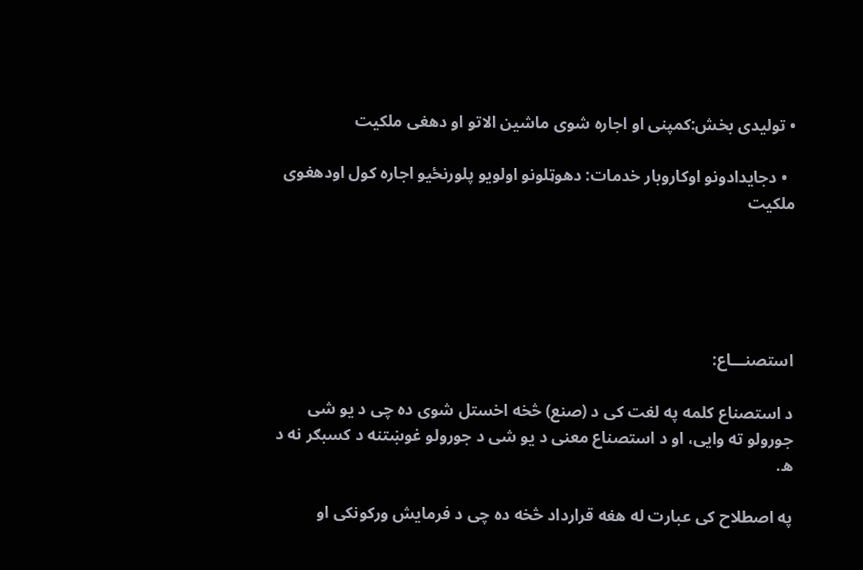• تولیدی بخش:کمپنی او اجاره شوی ماشین الاتو او دهغی ملکیت

  • دجایدادونو اوکاروبار خدمات: دهوټلونو اولویو پلورنځیو اجاره کول اودهغوی ملکیت





استصنـــاع:

د استصناع کلمه په لغت کی د (صنع) څخه اخستل شوی ده چی د یو شی جورولو ته وایی، او د استصناع معنی د یو شی د جورولو غوښتنه د کسبګر نه د ه.

په اصطلاح کی عبارت له هغه قرارداد څخه ده چی د فرمایش ورکونکی او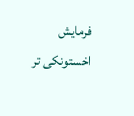فرمایش اخستونکی تر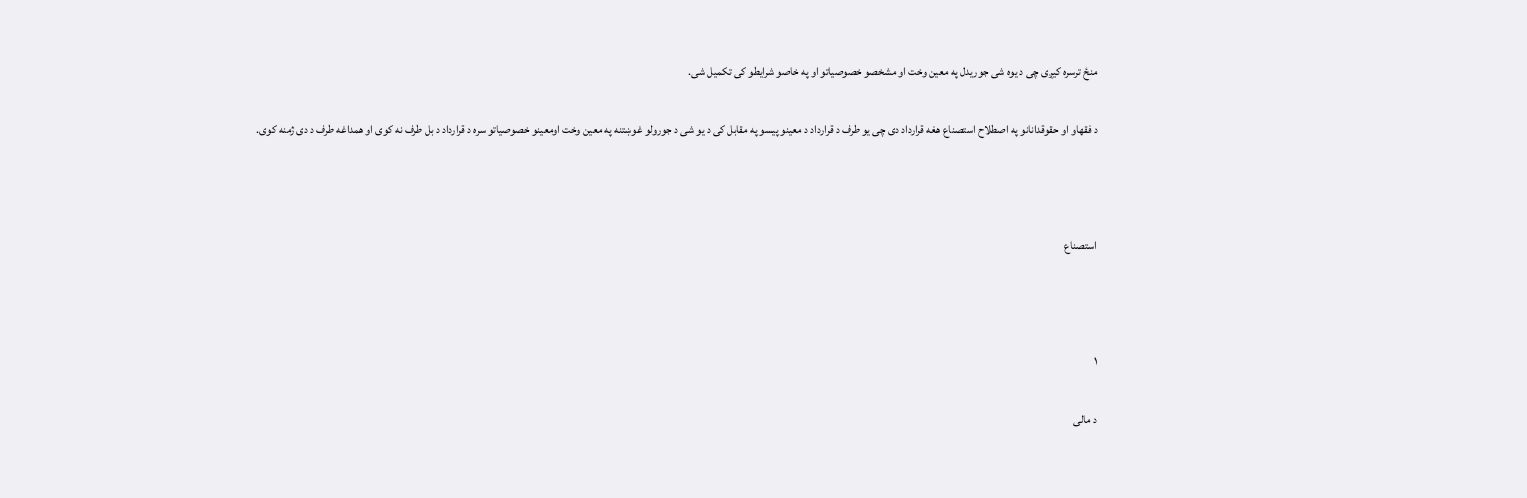منځ ترسره کیږی چی د یوه شی جوریدل په معین وخت او مشخصو خصوصیاتو او په خاصو شرایطو کی تکمیل شی.

د فقهاو او حقوقدانانو په اصطلاح استصناع هغه قرارداد دی چی یو طرف د قرارداد د معینو پیسو په مقابل کی د یو شی د جورولو غوښتنه په معین وخت اومعینو خصوصیاتو سره د قرارداد د بل طرف نه کوی او همداغه طرف د دی ژمنه کوی.



استصناع



۱

د مالی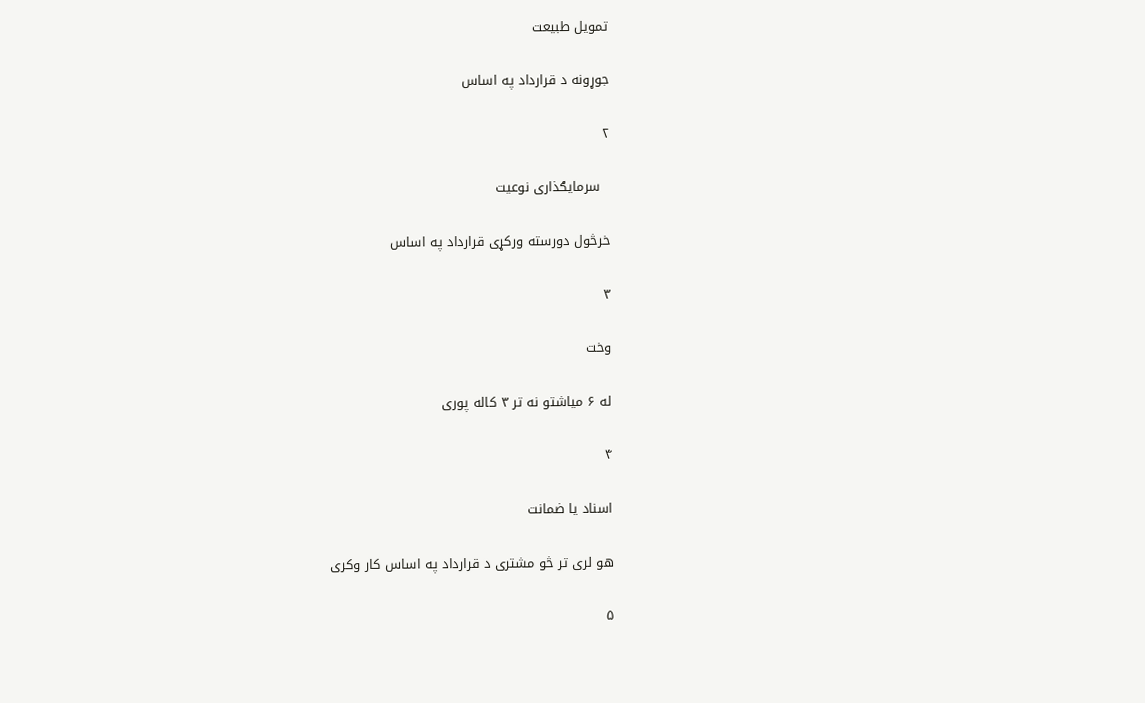تمویل طبیعت

جوړونه د قرارداد په اساس

۲

  سرمایګذاری نوعیت

خرڅول دورسته ورکړی قرارداد په اساس

۳

وخت

له ۶ میاشتو نه تر ۳ کاله پوری

۴

اسناد یا ضمانت

هو لری تر څو مشتری د قرارداد په اساس کار وکری

۵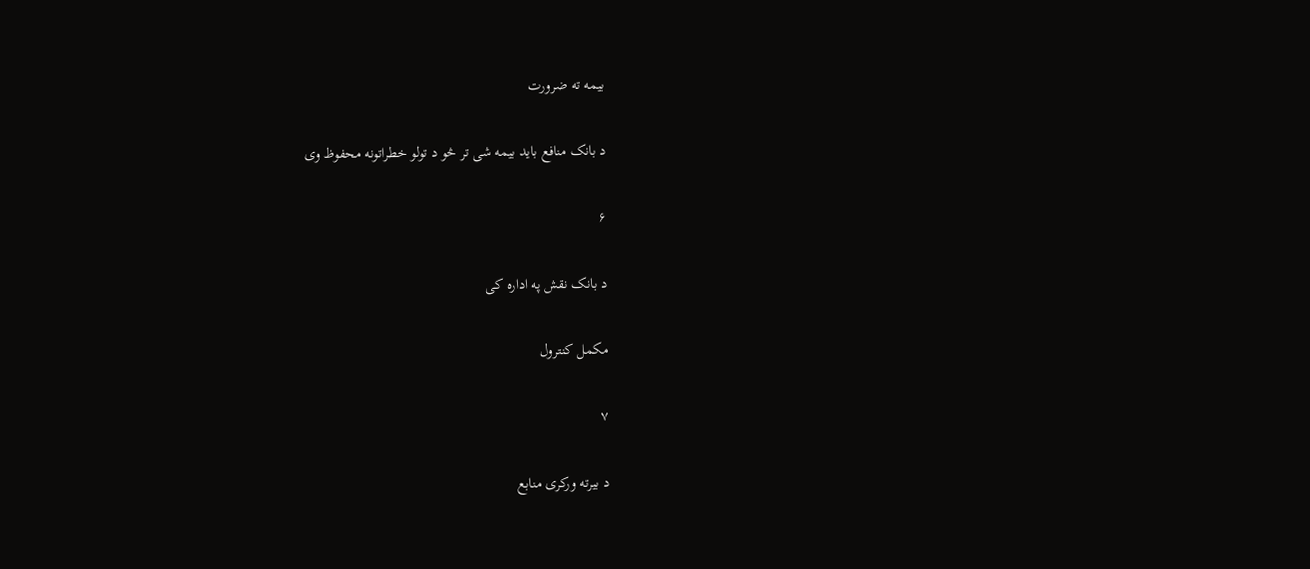بیمه ته ضرورت

د بانک منافع باید بیمه شی تر څو د تولو خطراتونه محفوظ وی

۶

د بانک نقش په اداره کی

مکمل کنترول

۷

د بیرته ورکری منابع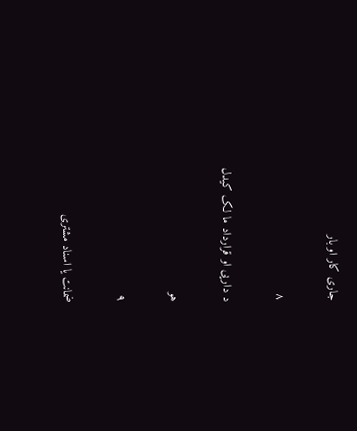جاری کار او بار

۸

د داریی او قرارداد ما لک کیدل

هو

۹

ضمانت یا اسناد مشتری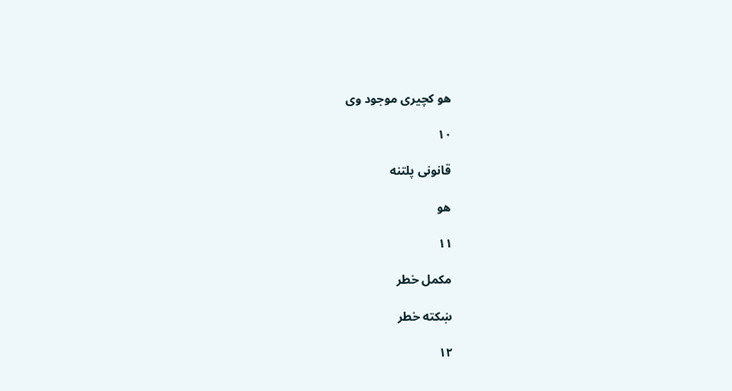هو کچیری موجود وی

۱۰

قانونی پلتنه

هو

۱۱

مکمل خطر

ښکته خطر

۱۲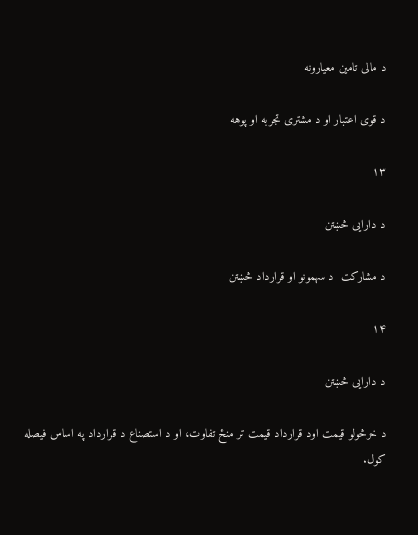د مالی تامین معیارونه

د قوی اعتبار او د مشتری تجربه او پوهه

۱۳

د دارایی څښتن

د مشارکت  د سهمونو او قرارداد څښتن

۱۴

د دارایی څښتن

د خرڅولو قیمت اود قرارداد قیمت تر منځ تفاوت، او د استصناع د قرارداد په اساس فیصله کول.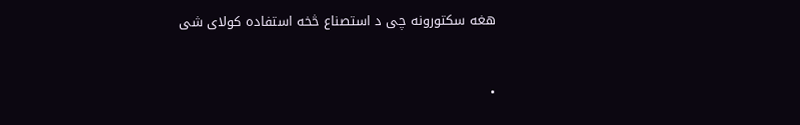هغه سکتورونه چی د استصناع څخه استفاده کولای شی


•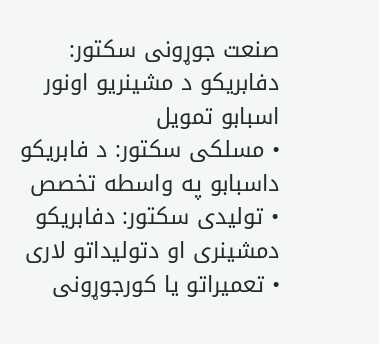صنعت جوړونی سکتور: دفابریکو د مشینریو اونور اسبابو تمویل
• مسلکی سکتور: د فابریکو داسبابو په واسطه تخصص
• تولیدی سکتور: دفابریکو دمشینری او دتولیداتو لاری
• تعمیراتو یا کورجوړونی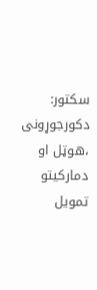سکتور: دکورجوړونی ،هوټل او دمارکیتو تمویل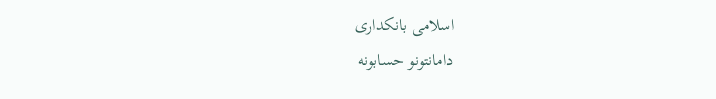اسلامی بانکداری
دامانتونو حسابونه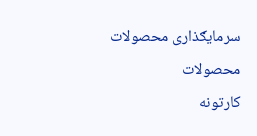سرمایګذاری محصولات
محصولات
کارتونه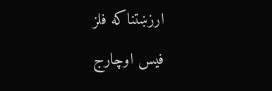ارزښتناکه فلز
فیس اوچارج